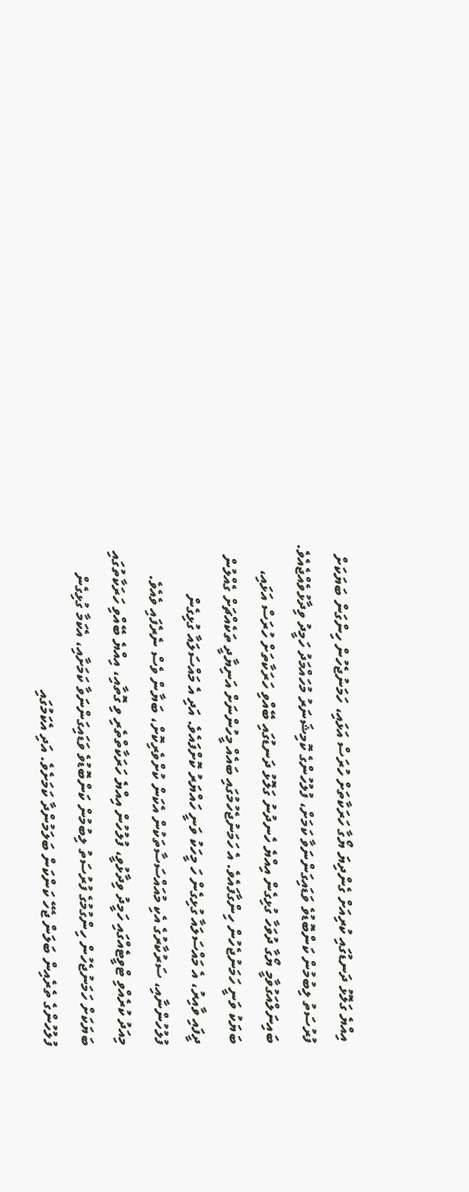އިއްޔެ ގަލޮޅު ދަނޑުގައި ކުރިއަށް ގެންދިޔަ ޔޯގާ ހަރަކާތަށް ހުރަސް އަޅައި، ހަމަނުޖެހުން ހިންގަން ބަޔަކަށް ފުރުސަތު ލިބުމުން ކަންބޮޑުވެ ވަޑައިގަންނަވާ ކަމަށް، ފުލުހުންގެ ކޮމިޝަނަރު މުހައްމަދު ހަމީދު ވިދާޅުވެއްޖެއެވެ.
ބައިނަލްއަގުވާމީ ޔޯގާ ދުވަހާ ގުޅިގެން އިއްޔެ ހެނދުނު ގަލޮޅު ދަނޑުގައި ބޭއްވި ހަރަކާތަށް ހުރަސް އަޅައި، ބަޔަކު ވަނީ ހަމަނުޖެހުން ހިންގާފައެވެ. އެ ހަމަނުޖެހުމުގައި ބައެއް މީހުންނަށް އަނިޔާދީ ތަކެއްޗަށް ގެއްލުން ދީފައި ވާއިރު، އެ މައްސަލައާ ގުޅިގެން ހަ މީހަކު ވަނީ ހައްޔަރު ކޮށްފައެވެ. އަދި އެ މައްސަލައާ ގުޅިގެން ފުލުހުންނާއި، ސަރުކާރުގެ އެކި މުއައްސަސާތަކުން އެކަން ކުށްވެރިކޮށް، ބަޔާން ވެސް ނެރެފައި ވެއެވެ.
މިއަދު ކުރެއްވި ޓްވީޓެއްގައި ހަމީދު ވިދާޅުވީ، ފުލުހުން އިއްޔެ ހަރަކާތްތެރި ވި ގޮތާއި، އިއްޔެ ބޭއްވި ހަރަކާތުގައި ބަޔަކަށް ހަމަނުޖެހުން ހިންގުމުގެ ފުރުސަތު ލިބުމުން ކަންބޮޑުވެ ވަޑައިގަންނަވާ ކަމަށާއި، އެކަމާ ގުޅިގެން ފުލުހުންގެ ތެރެއިން ބަލަން ޖެހޭ ކަންކަން ބަލަމުންދާ ކަމަށެވެ. އަދި އެކަމުގައި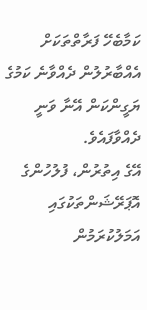ކަމާބެހޭ ފަރާތްތަކަށް އެއްބާރުލުން ދެއްވާނެ ކަމުގެ ޔަގީންކަން އޭނާ ވަނީ ދެއްވާފައެވެ.
އޭގެ އިތުރުން، ފުލުހުންގެ އޮޕަރޭޝަންތަކުގައި އަމަލުކުރަމުން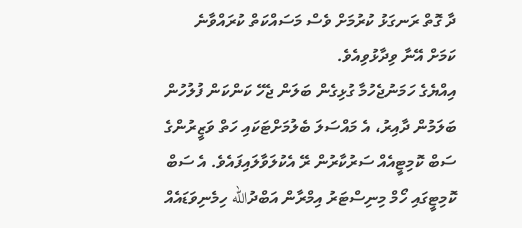ދާ ގޮތް ރަނގަޅު ކުރުމަށް ވެސް މަސައްކަތް ކުރައްވާނެ ކަމަށް އޭނާ ވިދާޅުވިއެވެ.
އިއްޔެގެ ހަމަނުޖެހުމާ ގުޅިގެން ބަލަން ޖެހޭ ކަންކަން ފުލުހުން ބަލަމުން ދާއިރު، އެ މައްސަލަ ބެލުމަށްޓަކައި ހަތް ވަޒީރުންގެ ސަބް ކޮމިޓީއެއް ސަރުކާރުން ރޭ އެކުލަވާލައިފައެވެ. އެ ސަބް ކޮމިޓީގައި ހޯމް މިނިސްޓަރު އިމްރާން އަބްދުالله ހިމެނިވަޑައެއް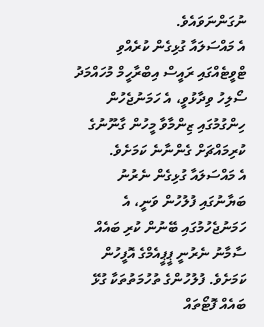ނުގަންނަވައެވެ.
އެ މައްސަލައާ ގުޅިގެން ކުރެއްވި ޓްވީޓެއްގައި ރައީސް އިބްރާހީމް މުހައްމަދު ސޯލިހު ވިދާޅުވީ، އެ ހަމަނުޖެހުން ހިންގުމުގައި ޒިންމާވާ މީހުން ގާނޫނުގެ ކުރިމައްޗަށް ގެންނާނެ ކަމަށެވެ.
އެ މައްސަލައާ ގުޅިގެން ނެރުނު ބަޔާނުގައި ފުލުހުން ވަނީ، އެ ހަމަނުޖެހުމުގައި ބޭނުން ކުރި ބައެއް ސާމާނު ނެރުނީ ޕީޕީއެމްގެ އޮފީހުން ކަމަށެވެ. ފުލުހުންގެ ތުހުމަތުތަކާ ގުޅޭ ބައެއް ފޮޓޯތައް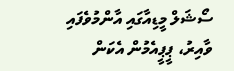ސޯޝަލް މީޑިއާގައި އާންމުވެފައި ވާއިރު، ޕީޕީއެމުން އެކަން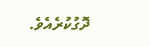ދޮގުކުރެއެވެ.